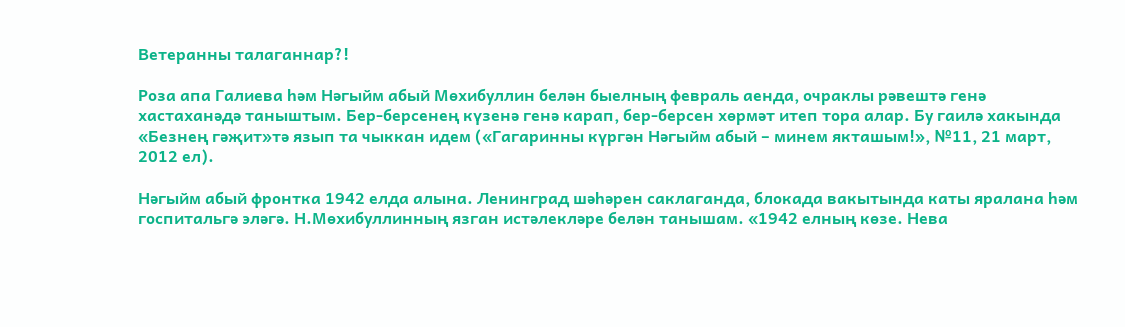Ветеранны талаганнар?!

Роза апа Галиева һәм Нәгыйм абый Мөхибуллин белән быелның февраль аенда, очраклы рәвештә генә хастаханәдә таныштым. Бер-берсенең күзенә генә карап, бер-берсен хөрмәт итеп тора алар. Бу гаилә хакында «Безнең гәҗит»тә язып та чыккан идем («Гагаринны күргән Нәгыйм абый – минем якташым!», №11, 21 март, 2012 ел).

Нәгыйм абый фронтка 1942 елда алына. Ленинград шәһәрен саклаганда, блокада вакытында каты яралана һәм госпитальгә эләгә. Н.Мөхибуллинның язган истәлекләре белән танышам. «1942 елның көзе. Нева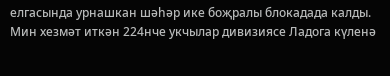елгасында урнашкан шәһәр ике боҗралы блокадада калды. Мин хезмәт иткән 224нче укчылар дивизиясе Ладога күленә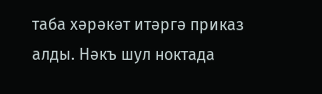таба хәрәкәт итәргә приказ алды. Нәкъ шул ноктада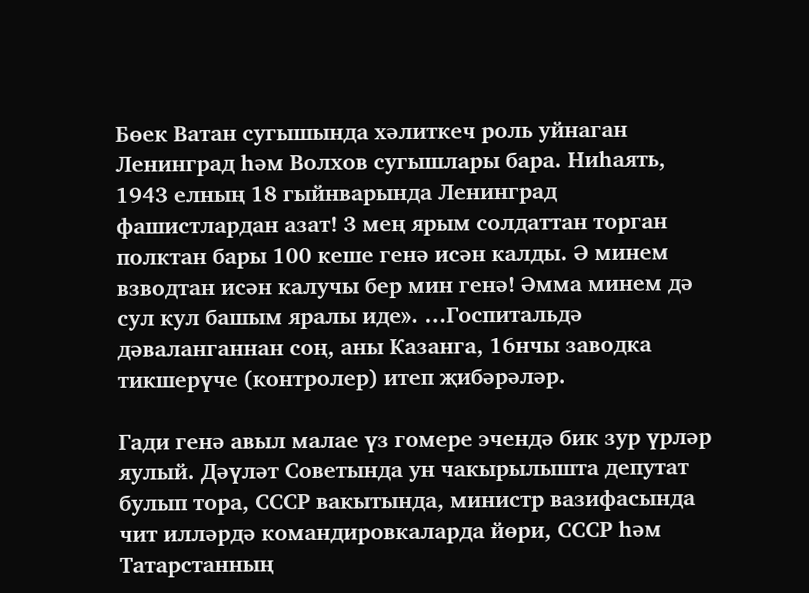Бөек Ватан сугышында хәлиткеч роль уйнаган Ленинград һәм Волхов сугышлары бара. Ниһаять, 1943 елның 18 гыйнварында Ленинград фашистлардан азат! 3 мең ярым солдаттан торган полктан бары 100 кеше генә исән калды. Ә минем взводтан исән калучы бер мин генә! Әмма минем дә сул кул башым яралы иде». …Госпитальдә дәваланганнан соң, аны Казанга, 16нчы заводка тикшерүче (контролер) итеп җибәрәләр.

Гади генә авыл малае үз гомере эчендә бик зур үрләр яулый. Дәүләт Советында ун чакырылышта депутат булып тора, СССР вакытында, министр вазифасында чит илләрдә командировкаларда йөри, СССР һәм Татарстанның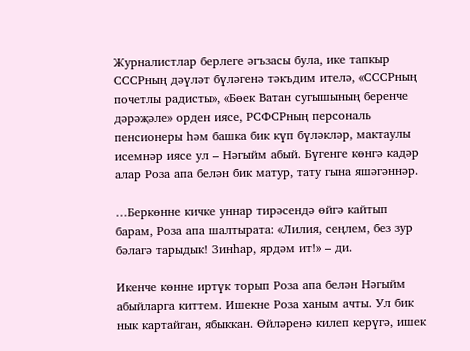Журналистлар берлеге әгъзасы була, ике тапкыр СССРның дәүләт бүләгенә тәкъдим ителә, «СССРның почетлы радисты», «Бөек Ватан сугышының беренче дәрәҗәле» орден иясе, РСФСРның персональ пенсионеры һәм башка бик күп бүләкләр, мактаулы исемнәр иясе ул – Нәгыйм абый. Бүгенге көнгә кадәр алар Роза апа белән бик матур, тату гына яшәгәннәр.

…Беркөнне кичке уннар тирәсендә өйгә кайтып барам, Роза апа шалтырата: «Лилия, сеңлем, без зур бәлагә тарыдык! Зинһар, ярдәм ит!» – ди.

Икенче көнне иртүк торып Роза апа белән Нәгыйм абыйларга киттем. Ишекне Роза ханым ачты. Ул бик нык картайган, ябыккан. Өйләренә килеп керүгә, ишек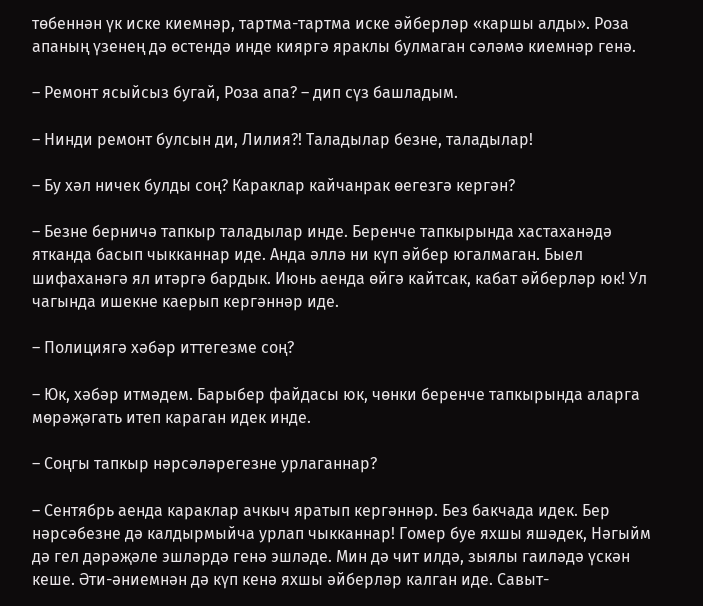төбеннән үк иске киемнәр, тартма-тартма иске әйберләр «каршы алды». Роза апаның үзенең дә өстендә инде кияргә яраклы булмаган сәләмә киемнәр генә.

– Ремонт ясыйсыз бугай, Роза апа? – дип сүз башладым.

– Нинди ремонт булсын ди, Лилия?! Таладылар безне, таладылар!

– Бу хәл ничек булды соң? Караклар кайчанрак өегезгә кергән?

– Безне берничә тапкыр таладылар инде. Беренче тапкырында хастаханәдә ятканда басып чыкканнар иде. Анда әллә ни күп әйбер югалмаган. Быел шифаханәгә ял итәргә бардык. Июнь аенда өйгә кайтсак, кабат әйберләр юк! Ул чагында ишекне каерып кергәннәр иде.

– Полициягә хәбәр иттегезме соң?

– Юк, хәбәр итмәдем. Барыбер файдасы юк, чөнки беренче тапкырында аларга мөрәҗәгать итеп караган идек инде.

– Соңгы тапкыр нәрсәләрегезне урлаганнар?

– Сентябрь аенда караклар ачкыч яратып кергәннәр. Без бакчада идек. Бер нәрсәбезне дә калдырмыйча урлап чыкканнар! Гомер буе яхшы яшәдек, Нәгыйм дә гел дәрәҗәле эшләрдә генә эшләде. Мин дә чит илдә, зыялы гаиләдә үскән кеше. Әти-әниемнән дә күп кенә яхшы әйберләр калган иде. Савыт-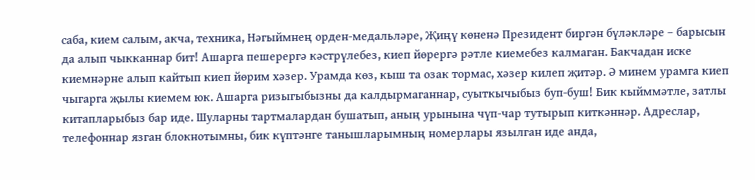саба, кием салым, акча, техника, Нәгыймнең орден-медальләре, Җиңү көненә Президент биргән бүләкләре – барысын да алып чыкканнар бит! Ашарга пешерергә кәстрүлебез, киеп йөрергә рәтле киемебез калмаган. Бакчадан иске киемнәрне алып кайтып киеп йөрим хәзер. Урамда көз, кыш та озак тормас, хәзер килеп җитәр. Ә минем урамга киеп чыгарга җылы киемем юк. Ашарга ризыгыбызны да калдырмаганнар, суыткычыбыз буп-буш! Бик кыйммәтле, затлы китапларыбыз бар иде. Шуларны тартмалардан бушатып, аның урынына чүп-чар тутырып киткәннәр. Адреслар, телефоннар язган блокнотымны, бик күптәнге танышларымның номерлары язылган иде анда,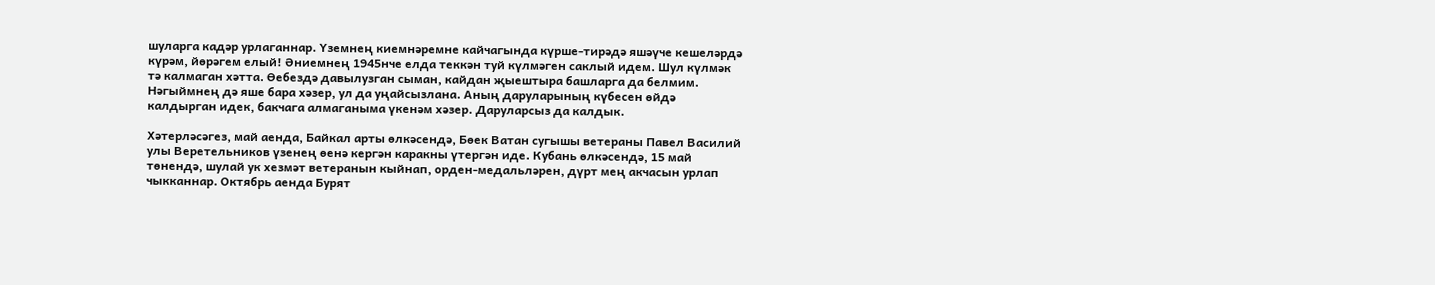шуларга кадәр урлаганнар. Үземнең киемнәремне кайчагында күрше-тирәдә яшәүче кешеләрдә күрәм, йөрәгем елый! Әниемнең 1945нче елда теккән туй күлмәген саклый идем. Шул күлмәк тә калмаган хәтта. Өебездә давылузган сыман, кайдан җыештыра башларга да белмим. Нәгыймнең дә яше бара хәзер, ул да уңайсызлана. Аның даруларының күбесен өйдә калдырган идек, бакчага алмаганыма үкенәм хәзер. Даруларсыз да калдык.

Хәтерләсәгез, май аенда, Байкал арты өлкәсендә, Бөек Ватан сугышы ветераны Павел Василий улы Веретельников үзенең өенә кергән каракны үтергән иде. Кубань өлкәсендә, 15 май төнендә, шулай ук хезмәт ветеранын кыйнап, орден-медальләрен, дүрт мең акчасын урлап чыкканнар. Октябрь аенда Бурят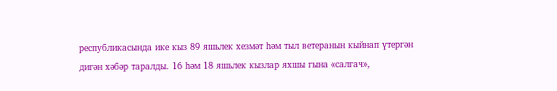республикасында ике кыз 89 яшьлек хезмәт һәм тыл ветеранын кыйнап үтергән дигән хәбәр таралды. 16 һәм 18 яшьлек кызлар яхшы гына «салгач»,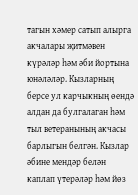тагын хәмер сатып алырга акчалары җитмәвен күрәләр һәм әби йортына юнәләләр. Кызларның берсе ул карчыкның өендә алдан да булгалаган һәм тыл ветеранының акчасы барлыгын белгән. Кызлар әбине мендәр белән каплап үтерәләр һәм йөз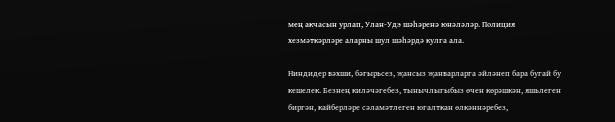мең акчасын урлап, Улан-Удэ шәһәренә юнәләләр. Полиция хезмәткәрләре аларны шул шәһәрдә кулга ала.

Ниндидер вәхши, бәгырьсез, җансыз җанварларга әйләнеп бара бугай бу кешелек. Безнең киләчәгебез, тынычлыгыбыз өчен көрәшкән, яшьлеген биргән, кайберләре сәламәтлеген югалткан өлкәннәребез,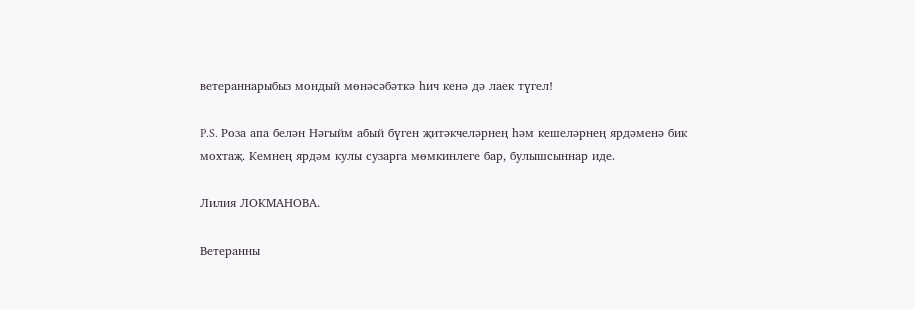ветераннарыбыз мондый мөнәсәбәткә һич кенә дә лаек түгел!

P.S. Роза апа белән Нәгыйм абый бүген җитәкчеләрнең һәм кешеләрнең ярдәменә бик мохтаҗ. Кемнең ярдәм кулы сузарга мөмкинлеге бар, булышсыннар иде.

Лилия ЛОКМАНОВА.

Ветеранны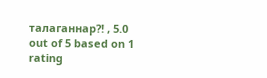талаганнар?! , 5.0 out of 5 based on 1 rating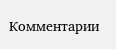Комментарии